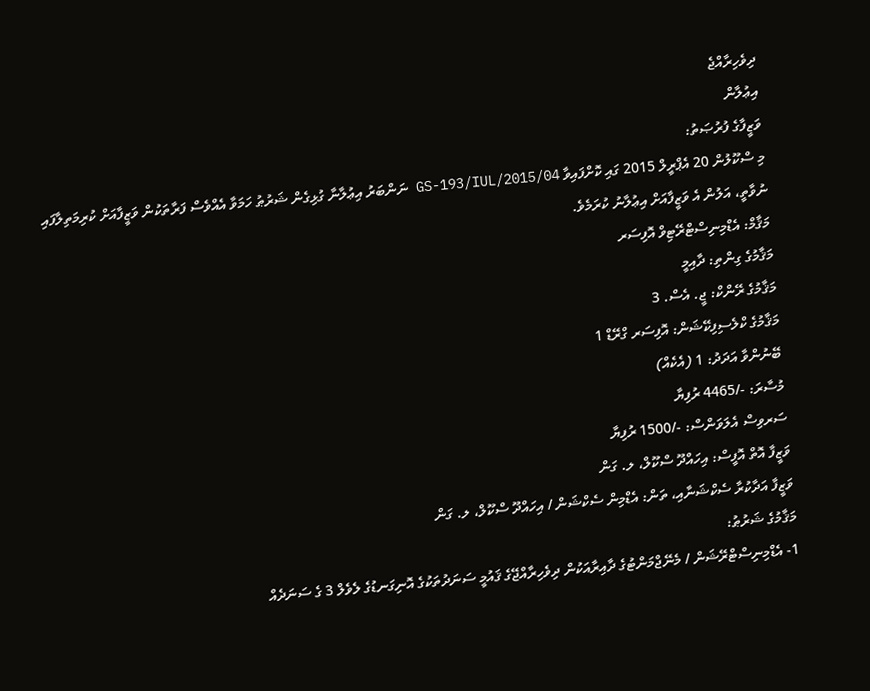ދިވެހިރާއްޖެ
އިޢުލާން
ވަޒީފާގެ ފުރުޞަތު:
މި ސްކޫލުން 20 އެޕްރީލް 2015 ގައި ކޮށްފައިވާ GS-193/IUL/2015/04 ނަންބަރު އިޢުލާނާ ގުޅިގެން ޝަރުޠު ހަމަވާ އެއްވެސް ފަރާތަކުން ވަޒީފާއަށް ކުރިމަތިލާފައި ނުވާތީ، އަލުން އެ ވަޒީފާއަށް އިޢުލާނު ކުރަމެވެ.
މަޤާމް: އެޑްމިނިސްޓްރޭޓިވް އޮފިސަރ
މަޤާމުގެ ގިންތި: ދާއިމީ
މަޤާމުގެ ރޭންކް: ޖީ. އެސް. 3
މަޤާމުގެ ކްލެސިފިކޭޝަން: އޮފިސަރ ގްރޭޑް 1
ބޭނުންވާ އަދަދު: 1 (އެކެއް)
މުސާރަ: -/4465 ރުފިޔާ
ސަރވިސް އެލަވަންސް: -/1500 ރުފިޔާ
ވަޒީފާ އޮތް އޮފީސް: އިހައްދޫ ސްކޫލް، ލ. ގަން
ވަޒީފާ އަދާކުރާ ސެކްޝަނާއި، ތަން: އެޑްމިން ސެކްޝަން / އިހައްދޫ ސްކޫލް، ލ. ގަން
މަޤާމުގެ ޝަރުޠު:
1- އެޑްމިނިސްޓްރޭޝަން / މެނޭޖްމަންޓުގެ ދާއިރާއަކުން ދިވެހިރާއްޖޭގެ ޤައުމީ ސަނަދުތަކުގެ އޮނިގަނޑުގެ ލެވެލް 3 ގެ ސަނަދެއް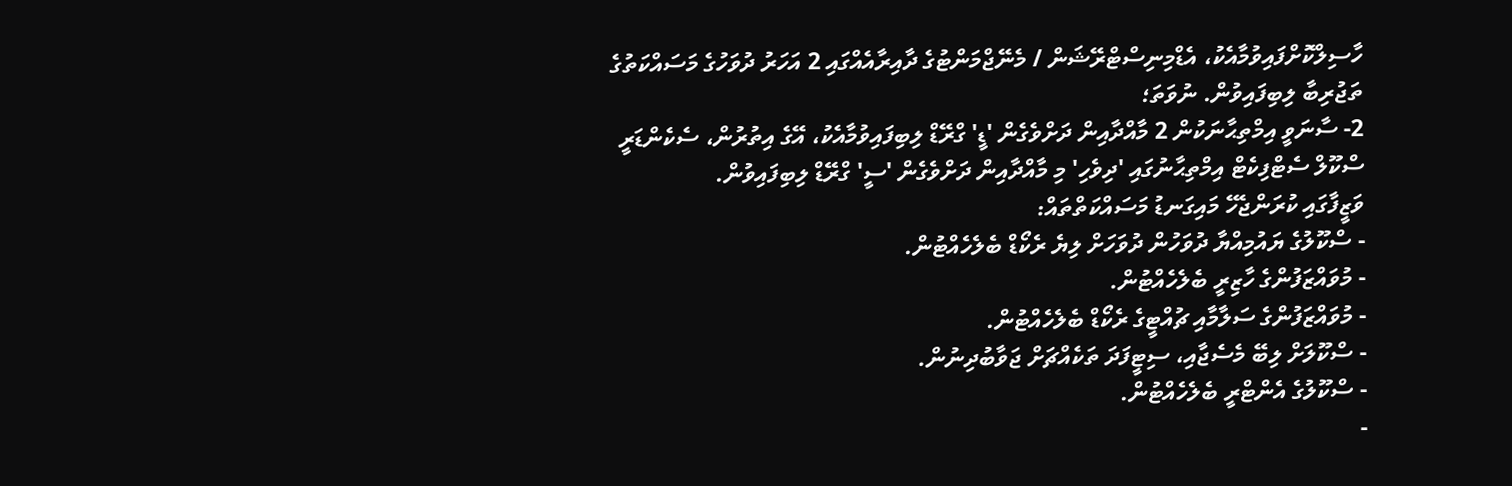ހާސިލްކޮށްފައިވުމާއެކު، އެޑްމިނިސްޓްރޭޝަން / މެނޭޖްމަންޓުގެ ދާއިރާއެއްގައި 2 އަހަރު ދުވަހުގެ މަސައްކަތުގެ ތަޖުރިބާ ލިބިފައިވުން. ނުވަތަ؛
2- ސާނަވީ އިމްތިޙާނަކުން 2 މާއްދާއިން ދަށްވެގެން 'ޑީ' ގްރޭޑް ލިބިފައިވުމާއެކު، އޭގެ އިތުރުން، ސެކެންޑަރީ ސްކޫލް ސެޓްފިކެޓް އިމްތިޙާނުގައި 'ދިވެހި' މި މާއްދާއިން ދަށްވެގެން 'ސީ' ގްރޭޑް ލިބިފައިވުން.
ވަޒީފާގައި ކުރަންޖެހޭ މައިގަނޑު މަސައްކަތްތައް:
- ސްކޫލުގެ ޔައުމިއްޔާ ދުވަހުން ދުވަހަށް ލިޔެ ރެކޯޑް ބެލެހެއްޓުން.
- މުވައްޒަފުންގެ ހާޒިރީ ބެލެހެއްޓުން.
- މުވައްޒަފުންގެ ސަލާމާއި ޗުއްޓީގެ ރެކޯޑް ބެލެހެއްޓުން.
- ސްކޫލަށް ލިބޭ މެސެޖާއި، ސިޓީފަދަ ތަކެއްޗަށް ޖަވާބުދިނުން.
- ސްކޫލުގެ އެންޓްރީ ބެލެހެއްޓުން.
-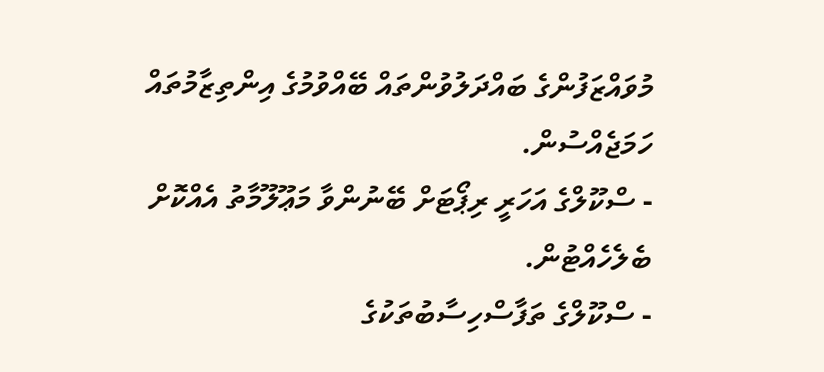މުވައްޒަފުންގެ ބައްދަލުވުންތައް ބޭއްވުމުގެ އިންތިޒާމުތައް ހަމަޖެއްސުން.
- ސްކޫލްގެ އަހަރީ ރިޕޯޓަށް ބޭނުންވާ މަޢޫލޫމާތު އެއްކޮށް ބެލެހެއްޓުން.
- ސްކޫލްގެ ތަފާސްހިސާބުތަކުގެ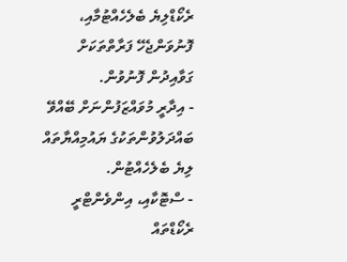ރެކޯޑްލިޔެ ބެލެހެއްޓުމާއި، ފޮނުވަންޖެހޭ ފަރާތްތަކަށް ގަވާއިދުން ފޮނުވުން.
- އިދާރީ މުވައްޒަފުންނަށް ބޭއްވޭ ބައްދަލުވުންތަކުގެ ޔައުމިއްޔާތައް ލިޔެ ބެލެހެއްޓުން.
- ސްޓޮކާއި، އިންވެންޓްރީ ރެކޯޑްތައް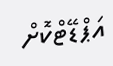އަޕްޑޭޓްކޮށް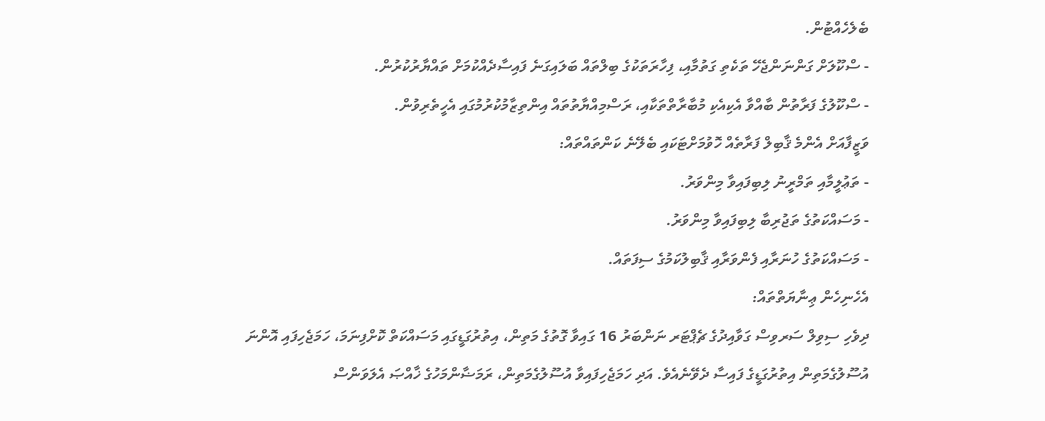ބެލެހެއްޓުން.
- ސްކޫލަށް ގަންނަންޖެހޭ ތަކެތި ގަތުމާއި، ފިހާރަތަކުގެ ބިލްތައް ބަލައިގަނެ ފައިސާދެއްކުމަށް ތައްޔާރުކުރުން.
- ސްކޫލުގެ ފަރާތުން ބާއްވާ އެކިއެކި މުބާރާތްތަކާއި، ރަސްމިއްޔާތުތައް އިންތިޒާމުކުރުމުގައި އެހީތެރިވުން.
ވަޒީފާއަށް އެންމެ ޤާބިލް ފަރާތެއް ހޮވުމަށްޓަކައި ބެލޭނެ ކަންތައްތައް:
- ތަޢުލީމާއި ތަމްރީނު ލިބިފައިވާ މިންވަރު.
- މަސައްކަތުގެ ތަޖުރިބާ ލިބިފައިވާ މިންވަރު.
- މަސައްކަތުގެ ހުނަރާއި ފެންވަރާއި ޤާބިލުކަމުގެ ސިފަތައް.
އެހެނިހެން ޢިނާޔަތްތައް:
ދިވެހި ސިވިލް ސަރވިސް ގަވާއިދުގެ ޗެޕްޓަރ ނަންބަރު 16 ގައިވާ ގޮތުގެ މަތިން، އިތުރުގަޑީގައި މަސައްކަތް ކޮށްފިނަމަ، ހަމަޖެހިފައި އޮންނަ އުސޫލުގެމަތިން އިތުރުގަޑީގެ ފައިސާ ދެވޭނެއެވެ. އަދި ހަމަޖެހިފައިވާ އުސޫލުގެމަތިން، ރަމަޟާންމަހުގެ ޚާއްޞަ އެލަވަންސް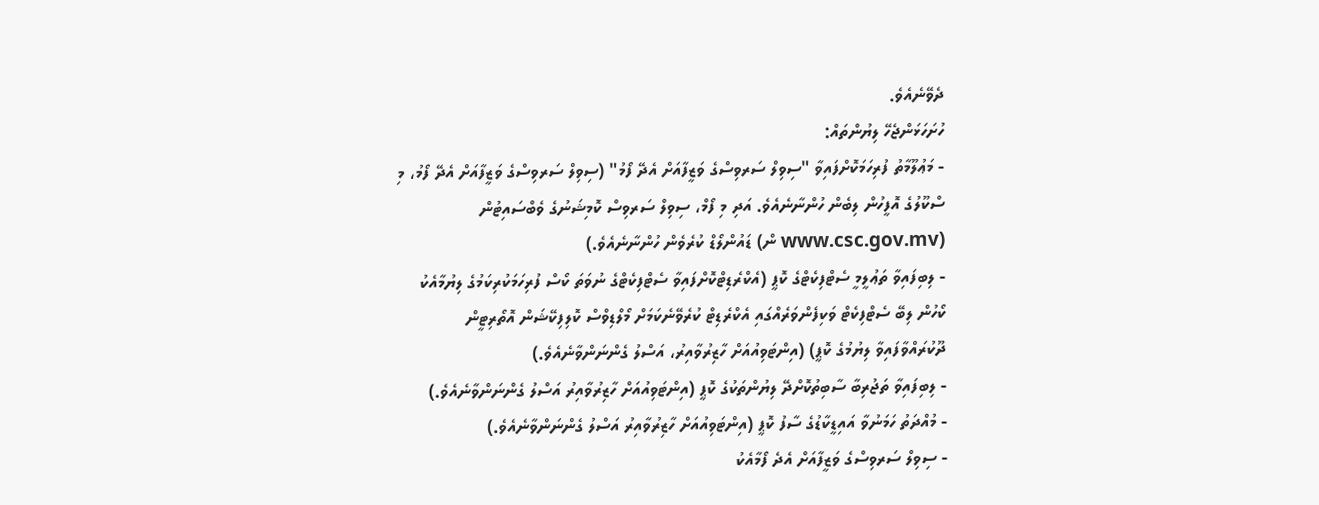ދެވޭނެއެވެ.
ހުށަހަޅަންޖެހޭ ލިޔުންތައް:
- މަޢުލޫމާތު ފުރިހަމަކޮށްފައިވާ "ސިވިލް ސަރވިސްގެ ވަޒީފާއަށް އެދޭ ފޯމު" (ސިވިލް ސަރވިސްގެ ވަޒީފާއަށް އެދޭ ފޯމު، މި ސްކޫލުގެ އޮފީހުން ލިބެން ހުންނާނެއެވެ. އަދި މި ފޯމް، ސިވިލް ސަރވިސް ކޮމިޝަނުގެ ވެބްސައިޓުން (www.csc.gov.mv ން) ޑައުންލޯޑް ކުރެވެން ހުންނާނެއެވެ.)
- ލިބިފައިވާ ތަޢުލީމީ ސެޓްފިކެޓްގެ ކޮޕީ (އެކްރެޑިޓްކޮށްފައިވާ ސެޓްފިކެޓްގެ ނުވަތަ ކޯސް ފުރިހަމަކުރިކަމުގެ ލިޔުމާއެކު ކޯހުން ލިބޭ ސެޓްފިކެޓް ވަކިފެންވަރެއްގައި އެކްރެޑިޓް ކުރެވޭނެކަމަށް މޯލްޑިވްސް ކޮލިފިކޭޝަން އޮތޯރިޓީން ދޫކުރައްވާފައިވާ ލިޔުމުގެ ކޮޕީ) (އިންޓަވިއުއަށް ހާޒިރުވާއިރު، އަސްލު ގެންނަންވާނެއެވެ.)
- ލިބިފައިވާ ތަޖުރިބާ ސާބިތުކޮށްދޭ ލިޔުންތަކުގެ ކޮޕީ (އިންޓަވިއުއަށް ހާޒިރުވާއިރު އަސްލު ގެންނަންވާނެއެވެ.)
- މުއްދަތު ހަމަނުވާ އައިޑީކާޑުގެ ސާފު ކޮޕީ (އިންޓަވިއުއަށް ހާޒިރުވާއިރު އަސްލު ގެންނަންވާނެއެވެ.)
- ސިވިލް ސަރވިސްގެ ވަޒީފާއަށް އެދެ ފޯމާއެކު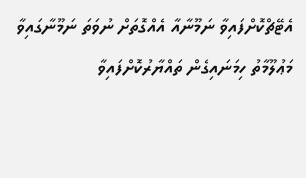އެޓޭޗްކޮށްފައިވާ ނަމޫނާއާ އެއްގޮތަށް ނުވަތަ ނަމޫނާގައިވާ މަޢުލޫމާތު ހިމަނައިގެން ތައްޔާރުކޮށްފައިވާ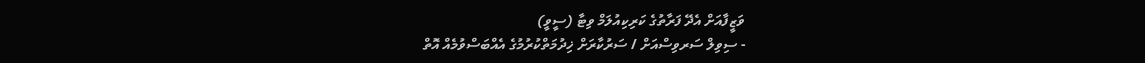ވަޒީފާއަށް އެދޭ ފަރާތުގެ ކަރިކިއުލަމް ވިޓާ (ސީވީ)
- ސިވިލް ސަރވިސްއަށް / ސަރުކާރަށް ޚިދުމަތްކުރުމުގެ އެއްބަސްވުމެއް އޮތް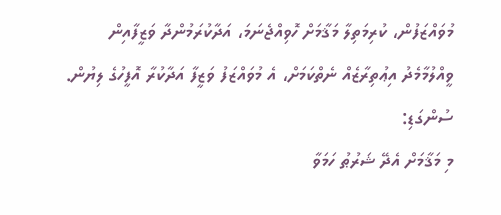މުވައްޒަފުން، ކުރިމަތިލާ މަޤާމަށް ހޮވިއްޖެނަމަ، އަދާކުރަމުންދާ ވަޒީފާއިން ވީއްލުމާމެދު އިޢުތިރާޒެއް ނެތްކަމަށް، އެ މުވައްޒަފު ވަޒީފާ އަދާކުރާ އޮފީހުގެ ލިޔުން.
ސުންގަޑި:
މި މަޤާމަށް އެދޭ ޝަރުޠު ހަމަވާ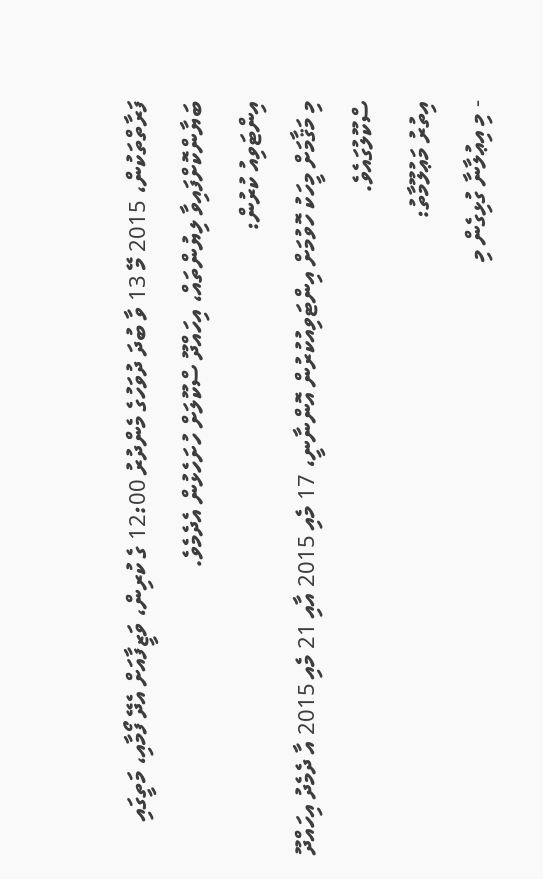ފަރާތްތަކުން، 2015 މޭ 13 ވާ ބުދަ ދުވަހުގެ މެންދުރު 12:00 ގެ ކުރިން، ވަޒީފާއަށް އެދޭ ފޯމާއި، މަތީގައި ބަޔާންކޮށްފައިވާ ލިޔުންތައް، އިހައްދޫ ސްކޫލަށް ހުށަހެޅުން އެދެމެވެ.
އިންޓަވިއު ކުރުން:
މި މަޤާމަށް މީހަކު ހޮވުމަށް އިންޓަވިއުކުރުން އޮންނާނީ، 17 މެއި 2015 އާއި 21 މެއި 2015 އާ ދެމެދު އިހައްދޫ ސްކޫލުގައެވެ.
އިތުރު މަޢުލޫމާތު:
- މި އިޢުލާނާ ގުޅިގެން މި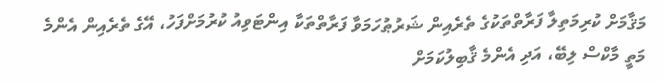މަޤާމަށް ކުރިމަތިލާ ފަރާތްތަކުގެ ތެރެއިން ޝަރުޠުހަމަވާ ފަރާތްތަކާ އިންޓަވިއު ކުރުމަށްފަހު، އޭގެ ތެރެއިން އެންމެ މަތީ މާކްސް ލިބޭ، އަދި އެންމެ ޤާބިލުކަމަށް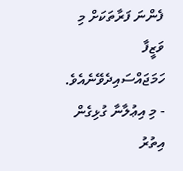ފެންނަ ފަރާތަކަށް މި ވަޒީފާ ހަމަޖައްސައިދެވޭނެއެވެ.
- މި އިޢުލާނާ ގުޅިގެން އިތުރު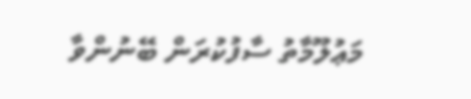މަޢުލޫމާތު ސާފުކުރަން ބޭނުންވާ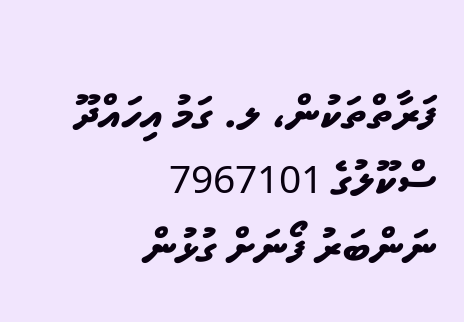ފަރާތްތަކުން، ލ. ގަމު އިހައްދޫ ސްކޫލުގެ 7967101 ނަންބަރު ފޯނަށް ގުޅުން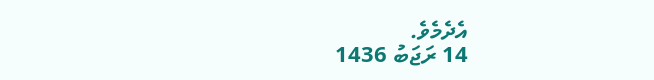އެދެމެވެ.
14 ރަޖަބު 1436